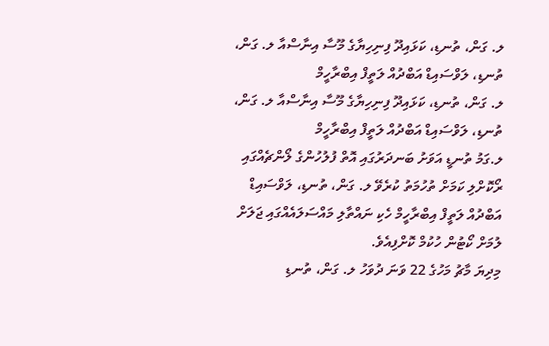ލ. ގަން، ތުނޑި، ކަޅައިދޫ ފިނިހިޔާގެ މޫސާ އިނާސްއާ ލ. ގަން، ތުނޑި، ލަވްސައިޑް އަބްދުއް ލަތީފް އިބްރާހީމް
ލ. ގަން، ތުނޑި، ކަޅައިދޫ ފިނިހިޔާގެ މޫސާ އިނާސްއާ ލ. ގަން، ތުނޑި، ލަވްސައިޑް އަބްދުއް ލަތީފް އިބްރާހީމް
ލ.ގަމު ތުނޑީ އަވަށު ބަނދަރުގައި އޮތް ފުލުހުންގެ ލޯންޗެއްގައި ރޯކޮށްލި ކަމަށް ތުހުމަތު ކުރެވޭ ލ. ގަން، ތުނޑި، ލަވްސައިޑް އަބްދުއް ލަތީފް އިބްރާހީމް ހެކި ނައްތާލި މައްސަލައެއްގައި ޖަލަށް ލުމަށް ކޯޓުން ހުކުމް ކޮށްފިއެވެ.
މިދިޔަ މާޗު މަހުގެ 22 ވަނަ ދުވަހު ލ. ގަން، ތުނޑި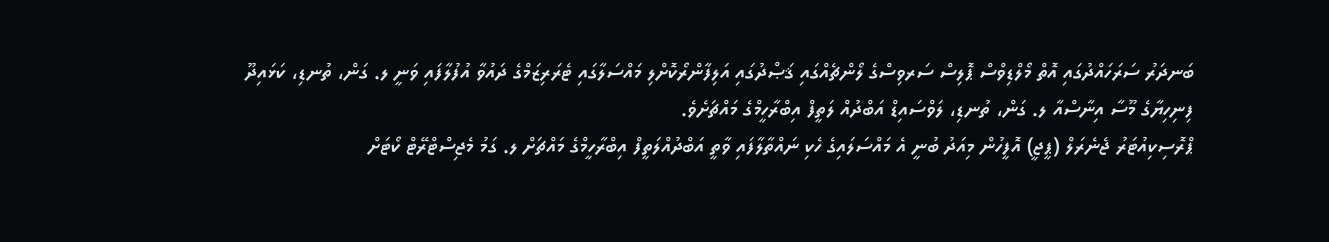ބަނދަރު ސަރަހައްދުގައި އޮތް މޯލްޑިވްސް ޕޮލިސް ސަރވިސްގެ ލޯންޗެއްގައި ޤަޞްދުގައި އަލިފާންރޯކޮށްލި މައްސަލާގައި ޓެރަރިޒަމްގެ ދައުވާ އުފުލާފައި ވަނީ ލ. ގަން، ތުނޑި، ކަޅައިދޫ ފިނިހިޔާގެ މޫސާ އިނާސްއާ ލ. ގަން، ތުނޑި، ލަވްސައިޑް އަބްދުއް ލަތީފް އިބްރާހީމްގެ މައްޗަށެވެ.
ޕްރޮސިކިއުޓަރު ޖެނެރަލް (ޕީޖީ) އޮފީހުން މިއަދު ބުނީ އެ މައްސަލައިގެ ހެކި ނައްތާލާފައި ވާތީ އަބްދުއްލަތީފް އިބްރާހީމްގެ މައްޗަށް ލ. ގަމު މެޖިސްޓްރޭޓް ކޯޓަށް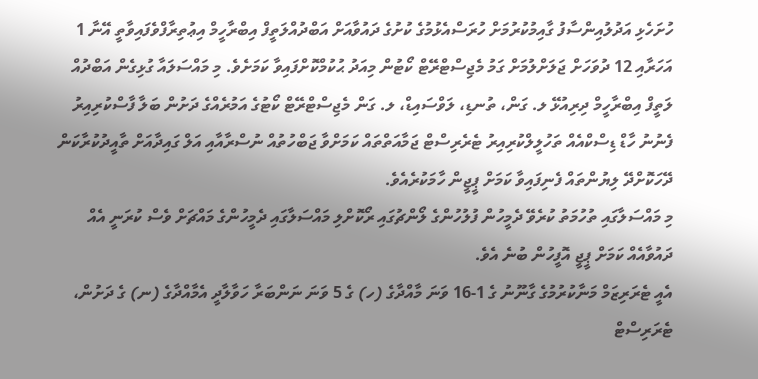ހުށަހެޅި އަދުލުއިންސާފު ގާއިމުކުރުމަށް ހުރަސްއެޅުމުގެ ކުށުގެ ދައުވާއަށް އަބްދުއްލަތީފް އިބްރާހީމް އިޢުތިރާފްވެފައިވާތީ އޭނާ 1 އަހަރާއި 12 ދުވަހަށް ޖަލަށްލުމަށް ގަމު މެޖިސްޓްރޭޓް ކޯޓުން މިއަދު ޙުކުމްކޮށްފައިވާ ކަމަށެވެ. މި މައްސަލައާ ގުޅިގެން އަބްދުއް ލަތީފް އިބްރާހީމް ދިރިއުޅޭ ލ. ގަން، ތުނޑި، ލަވްސައިޑް، ލ. ގަން މެޖިސްޓްރޭޓް ކޯޓުގެ އަމުރެއްގެ ދަށުން ބަލާ ފާސްކުރިއިރު ފެނުނު ހާޑް ޑިސްކްއެއް ތަހުލީލްކުރިއިރު ޓެރެރިސްޓް ޖަމާއަތްތައް ކަމަށްވާ ޖަބްހުތުއް ނުސްރާއާއި އަލް ގައިދާއަށް ތާއީދުކުރާކަން ދޭހަކޮށްދޭ ލިޔުންތައް ފެނިފައިވާ ކަމަށް ޕީޖީން ހާމަކުރެއެވެ.
މި މައްސަލާގައި ތުހުމަތު ކުރެވޭ ދެމީހުން ފުލުހުންގެ ލޯންޗުގައި ރޯކޮށްލި މައްސަލާގައި ދެމީހުންގެ މައްޗަށް ވެސް ކުރަނީ އެއް ދައުވާއެއް ކަމަށް ޕީޖީ އޮފީހުން ބުނެ އެވެ.
އެއީ ޓެރަރިޒަމް މަނާކުރުމުގެ ގާނޫނު ގެ 1-16 ވަނަ މާއްދާގެ (ހ) ގެ 5 ވަނަ ނަންބަރާ ހަވާލާދީ އެމާއްދާގެ (ނ) ގެ ދަށުން، ޓެރަރިސްޓް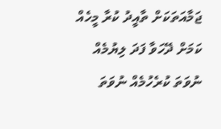ޖަމާއަތަކަށް ތާއީދު ކުރާ މީހެއް ކަމަށް ދޭހަވާ ފަދަ ލިޔުމެއް ނުވަތަ ކުރެހުމެއް ނުވަތަ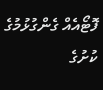ފޮޓޯއެއް ގެންގުޅުމުގެ ކުށުގެ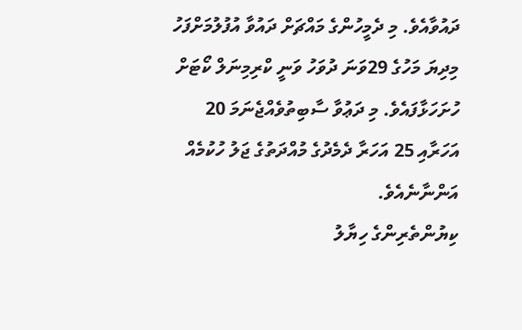ދައުވާއެވެ. މި ދެމީހުންގެ މައްޗަށް ދައުވާ އުފުލުމަށްފަހު މިދިޔަ މަހުގެ 29ވަނަ ދުވަހު ވަނީ ކްރިމިނަލް ކޯޓަށް ހުށަހަޅާފައެވެ. މި ދަޢުވާ ސާބިތުވެއްޖެނަމަ 20 އަހަރާއި 25 އަހަރާ ދެމެދުގެ މުއްދަތުގެ ޖަލު ހުކުމެއް އަންނާނެއެވެ.
ކިޔުންތެރިންގެ ހިޔާލު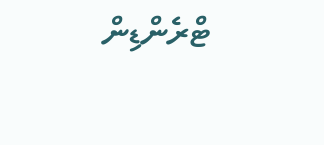ޓްރެންޑިން